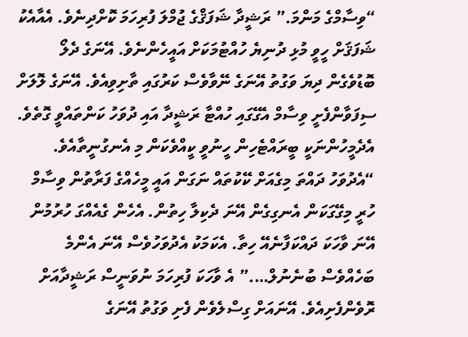“ވިސާމްގެ މަންމަ.” ރަޝީދާ ޝަފަޤްގެ ޖުމްލަ ފުރިހަމަ ކޮށްދިނެވެ. އެއާއެކު ޝަފަޤަށް ހީވީ މުޅި ދުނިޔެ ހުއްޓުމަކަށް އައީހެންނެވެ. އޭނަގެ ދެލޯ ބޮޑުވެގެން ދިޔަ ވަގުތު އޭނަގެ ނޭވާވެސް ކަރުގައި ތާށިވިއެވެ. އޭނަގެ ލޮލަށް ސިފަވާންފެށީ ވިސާމް އެގޭގައި ހުއްޓާ ރަޝީދާ އައި ދުވަހު ކަންތައްވީ ގޮތެވެ. އެދެމީހުންނަކީ ބީރައްޓެހިން ހީނުވީ ކީއްވެކަން މި އެނގުނީތާއެވެ.
“އެދުވަހު ދައްތަ މިގެއަށް ކޭކުތައް ނަގަން އައީ މީހެއްގެ ފަރާތުން ވިސާމް ހުރީ މިގޭގަކަން އެނގިގެން އޭނަ ދެކިލާ ހިތުން. އެހެން ގެއެއްގަ ހުރުމުން އޭނަ ވާހަކަ ދައްކަފާނެއޭ ހިތާ. އެކަމަކު އެދުވަހުވެސް އޭނަ އެންމެ ބަހެއްވެސް ބުނެނުލް….” އެ ވާހަކަ ފުރިހަމަ ނުވަނީސް ރަޝީދާއަށް ރޮވެންފެށިއެވެ. އޭނައަށް ގިސްލެވެން ފެށި ވަގުތު އޭނަގެ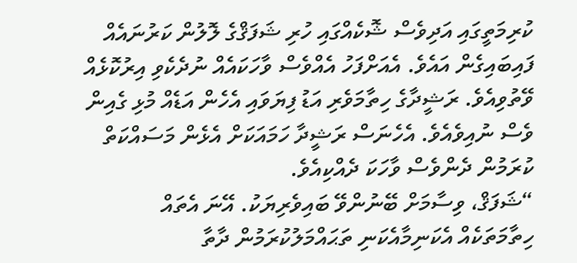ކުރިމަތީގައި އަދިވެސް ޝޮކެއްގައި ހުރި ޝަފަޤްގެ ލޮލުން ކަރުނައެއް ފައިބައިގެން އައެވެ. އެއަށްފަހު އެއްވެސް ވާހަކައެއް ނުދެކެވި އިރުކޮޅެއް ވޭތުވިއެވެ. ރަޝީދާގެ ހިތާމަވެރި އަޑު ފިޔަވައި އެހެން އަޑެއް މުޅި ގެއިން ވެސް ނުއިވެއެވެ. އެހެނަސް ރަޝީދާ ހަމައަކަށް އެޅެން މަސައްކަތް ކުރަމުން ދެންވެސް ވާހަކަ ދެއްކިއެވެ.
“ޝަފަޤް، ވިސާމަށް ބޭނުންވޭ ބައިވެރިޔަކު. އޭނަ އެތައް ހިތާމަތަކެއް އެކަނިމާއެކަނި ތަޙައްމަލުކުރަމުން ދާތާ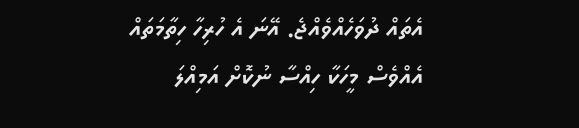އެތައް ދުވަހެއްވެއްޖެ. އޭނަ އެ ހުރިހާ ހިތާމަތައް އެއްވެސް މީހަކާ ހިއްސާ ނުކޮށް އަމިއްލަ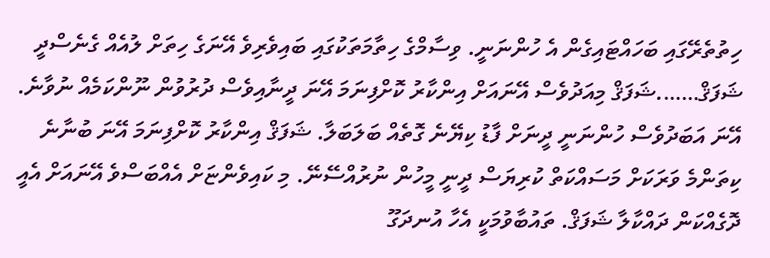ހިތުތެރޭގައި ބަހައްޓައިގެން އެ ހުންނަނީ. ވިސާމްގެ ހިތާމަތަކުގައި ބައިވެރިވެ އޭނަގެ ހިތަށް ލުއެއް ގެނެސްދީ ޝަފަޤް…….ޝަފަޤް މިއަދުވެސް އޭނައަށް އިންކާރު ކޮށްފިނަމަ އޭނަ ދީނާއިވެސް ދުރުވުން ނޫންކަމެއް ނުވާނެ. އޭނަ އަބަދުވެސް ހުންނަނީ ދީނަށް ފާޑު ކިޔޭނެ ގޮތެއް ބަލަބަލާ. ޝަފަޤް އިންކާރު ކޮށްފިނަމަ އޭނަ ބުނާނެ ކިތަންމެ ވަރަކަށް މަސައްކަތް ކުރިޔަސް ދީނީ މީހުން ނުރުއްސޭނޭ. މި ކައިވެންޏަށް އެއްބަސްވެ އޭނައަށް އެއީ ދޮގެއްކަން ދައްކާލާ ޝަފަޤް. ތައުބާވުމަކީ އެހާ އުނދަގޫ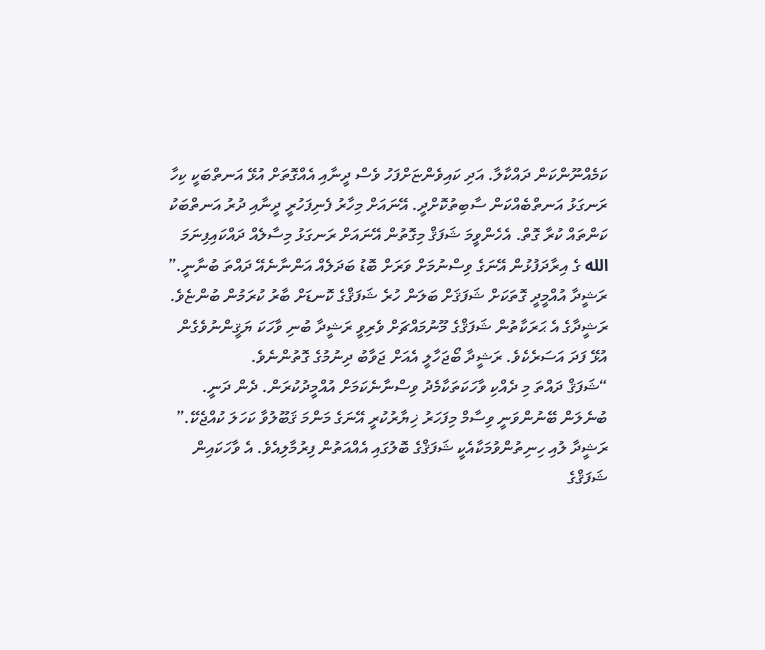ކަމެއްނޫންކަން ދައްކާލާ. އަދި ކައިވެންޏަށްފަހު ވެސް ދީނާއި އެއްގޮތަށް އުޅޭ އަނތްބަކީ ކިހާ ރަނގަޅު އަނތްބެއްކަން ސާބިތުކޮށްދީ. އޭނައަށް މިހާރު ފެނިފަހުރީ ދީނާއި ދުރު އަނތްބަކު ކަންތައް ކުރާ ގޮތް. އެހެންވީމަ ޝަފަޤް މިގޮތުން އޭނައަށް ރަނގަޅު މިސާލެއް ދައްކައިފިނަމަ الله ގެ އިރާދަފުޅުން އޭނަގެ ވިސްނުމަށް ވަރަށް ބޮޑު ބަދަލެއް އަންނާނެއޭ ދައްތަ ބުނާނީ.” ރަޝީދާ އުއްމީދީ ގޮތަކަށް ޝަފަޤަށް ބަލަން ހުރެ ޝަފަޤްގެ ކޮނޑަށް ބާރު ކުރަމުން ބުންޏެވެ. ރަޝީދާގެ އެ ޙަރަކާތުން ޝަފަޤްގެ މޫނުމައްޗަށް ވެރިވީ ރަޝީދާ ބުނި ވާހަކަ ޔަޤީންނުވެގެން އުޅޭ ފަދަ އަސަރެކެވެ. ރަޝީދާ ބޯޖަހާލީ އެއަށް ޖަވާބު ދިނުމުގެ ގޮތުންނެވެ.
“ޝަފަޤް ދައްތަ މި ދެއްކި ވާހަކަތަކާމެދު ވިސްނާނެކަމަށް އުއްމީދުކުރަން. ދެން ދަނީ. ބުނެލަން ބޭނުންވަނީ ވިސާމް މިފަހަރު ޚިޔާރުކުރީ އޭނަގެ މަންމަ ޤަބޫލުވާ ކަހަލަ ކުއްޖެކޭ.” ރަޝީދާ ލުއި ހިނިތުންވުމަކާއެކީ ޝަފަޤްގެ ބޮލުގައި އެއްއަތުން ފިރުމާލިއެވެ. އެ ވާހަކައިން ޝަފަޤްގެ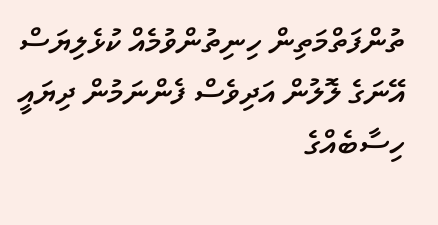ތުންފަތްމަތިން ހިނިތުންވުމެއް ކުޅެލިޔަސް އޭނަގެ ލޮލުން އަދިވެސް ފެންނަމުން ދިޔައީ ހިސާބެއްގެ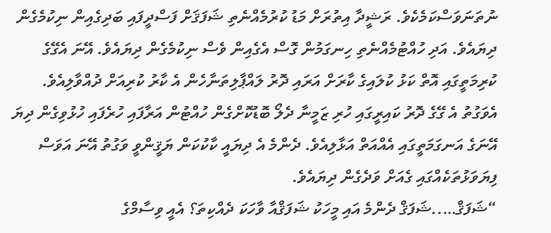ނުތަނަވަސްކަމެކެވެ. ރަޝީދާ އިތުރަށް މަޑު ކުރުމެއްނެތި ޝަފަޤަށް ފަސްދީފައި ބަދިގެއިން ނިކުމެގެން ދިޔައެވެ. އަދި ހުއްޓުމެއްނެތި ހިނގަމުން ގޮސް އެގެއިން ވެސް ނިކުމެގެން ދިޔައެވެ. އޭނަ އެގޭގެ ކުރިމަތީގައި އޮތް ކަޅު ކުލައިގެ ކާރަށް އަރައި ދޮރު ލައްޕާލިތަނާހެން އެ ކާރު ކުރިއަށް ދުއްވާލިއެވެ. އެވަގުތު އެ ގޭގެ ދޮރު ކައިރީގައި ހުރި ޒަމީނާ ދެލޯ ބޮޑުކޮށްގެން ހުއްޓުން އަރާފައި ހުރެފައި ހުޅުވިގެން ދިޔަ އޭނަގެ އަނގަމަތީގައި އެއްއަތް އަޅާލިއެވެ. ދެންމެ އެ ދިޔައީ ކާކުކަން ޔަޤީންވީ ވަގުތު އޭނަ އަވަސް ފިޔަވަޅުތަކެއްގައި ގެއަށް ވަދެގެން ދިޔައެވެ.
“ޝަފަޤް…..ޝަފަޤް ދެންމެ އައި މީހަކު ޝަފަޤްއާ ވާހަކަ ދެއްކިތަ؟ އެއީ ވިސާމްގެ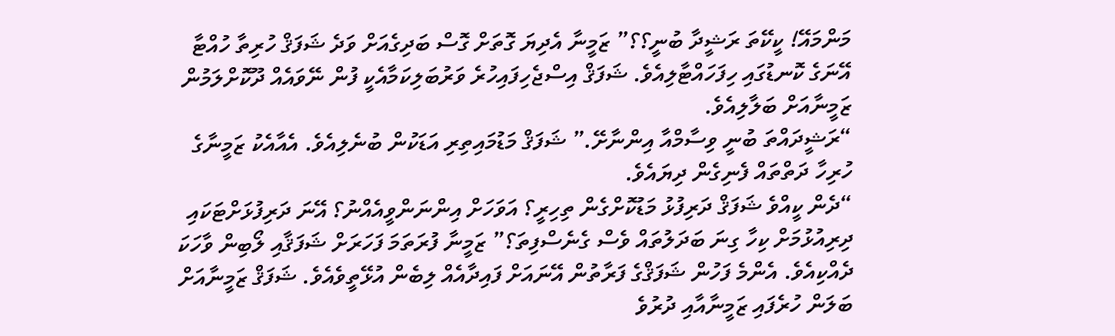މަންމައޭ! ކީކޭތަ ރަޝީދާ ބުނީ؟؟” ޒަމީނާ އެދިޔަ ގޮތަށް ގޮސް ބަދިގެއަށް ވަދެ ޝަފަޤް ހުރިތާ ހުއްޓާ އޭނަގެ ކޮނޑުގައި ހިފަހައްޓާލިއެވެ. ޝަފަޤް އިސްޖެހިފައިހުރެ ވަރުބަލިކަމާއެކީ ފުން ނޭވައެއް ދޫކޮށްލަމުން ޒަމީނާއަށް ބަލާލިއެވެ.
“ރަޝީދައްތަ ބުނީ ވިސާމްއާ އިންނާށޭ.” ޝަފަޤް މަޑުމައިތިރި އަޑަކުން ބުނެލިއެވެ. އެއާއެކު ޒަމީނާގެ ހުރިހާ ދަތްތައް ފެނިގެން ދިޔައެވެ.
“ދެން ކީއްވެ ޝަފަޤް ދަރިފުޅު މަޑުކޮށްގެން ތިހިރީ؟ އަވަހަށް އިންނަންވީއެއްނު؟ އޭނަ ދަރިފުޅަށްޓަކައި ދިރިއުޅުމަށް ކިހާ ގިނަ ބަދަލުތައް ވެސް ގެނެސްފިތަ؟” ޒަމީނާ ފުރަތަމަ ފަހަރަށް ޝަފަޤާއި ލޯބިން ވާހަކަ ދެއްކިއެވެ. އެންމެ ފަހުން ޝަފަޤްގެ ފަރާތުން އޭނައަށް ފައިދާއެއް ލިބެން އުޅޭތީވެއެވެ. ޝަފަޤް ޒަމީނާއަށް ބަލަން ހުރެފައި ޒަމީނާއާއި ދުރުވެ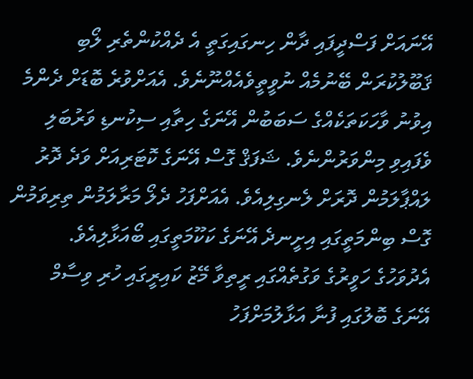އޭނައަށް ފަސްދީފައި ދާން ހިނގައިގަތީ އެ ދެއްކުންތެރި ލޯބި ޤަބޫލުކުރަން ބޭނުމެއް ނުވީތީވެއެއްނޫނެވެ. އެއަށްވުރެ ބޮޑަށް ދެންމެ އިވުނު ވާހަކަތަކެއްގެ ސަބަބުން އޭނަގެ ހިތާއި ސިކުނޑި ވަރުބަލި ވެފައިވި މިންވަރުންނެވެ. ޝަފަޤް ގޮސް އޭނަގެ ކޮޓަރިއަށް ވަދެ ދޮރު ލައްޕާލަމުން ދޮރަށް ލެނގިލިއެވެ. އެއަށްފަހު ދެލޯ މަރާލަމުން ތިރިވަމުން ގޮސް ބިންމަތީގައި އިށީނދެ އޭނަގެ ކަކޫމަތީގައި ބޯއަޅާލިއެވެ.
އެދުވަހުގެ ހަވީރުގެ ވަގުތެއްގައި ރީތިވާ މޭޒު ކައިރީގައި ހުރި ވިސާމް އޭނަގެ ބޮލުގައި ފުނާ އަޅާލުމަށްފަހު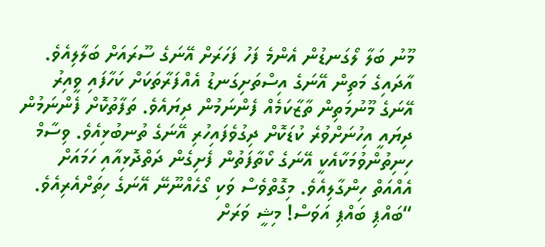މޫނު ބަލާ ލޯގަނޑުން އެންމެ ފަހު ފަހަރަށް އޭނަގެ ސޫރައަށް ބަލާލިއެވެ. އާދައިގެ މަތިން އޭނަގެ އިސްތަށިގަނޑު އެއްފަރާތަކަށް ކަހާފައި ވީއިރު އޭނަގެ މޫނުމަތިން ތާޒާކަމެއް ފެންނަމުން ދިޔައެވެ. ތަފާތުކޮށް ފެންނަމުން ދިޔައީ އިހުނަށްވުރެ ކުޑަކޮށް ދިގުވެފައިހުރި އޭނަގެ ތުނބުޅިއެވެ. ވިސާމް ހިނިތުންވުމަކާއެކީ އޭނަގެ ކޯތާފަތުން ފެށިގެން ދަތްދޮޅިއާއި ހަމައަށް އެއްއަތް ހިންގާލިއެވެ. މިގޮތްވެސް ވަކި ގޯހެއްނޫނޭ އޭނަގެ ހިތަށްއެރިއެވެ.
“ބައްޕި ބައްޕި އަވަސް! މިޝީ ވަރަށް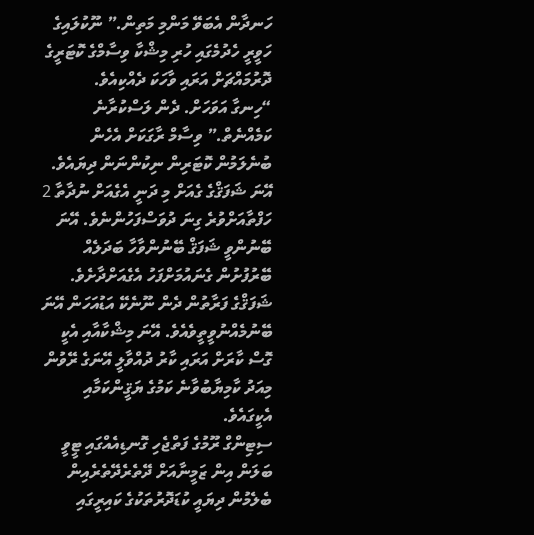ހަނދާން އެބަވޭ މަންމި މަތިން.” ނޫކުލައިގެ ހަވީރީ ހެދުމެގައި ހުރި މިޝްކާ ވިސާމްގެ ކޮޓަރީގެ ދޮރުމައްޗަށް އަރައި ވާހަކަ ދެއްކިއެވެ.
“ހިނގާ އަވަހަށް. ދެން ލަސްކުރާނެ ކަމެއްނެތް.” ވިސާމް ރާގަކަށް އެހެން ބުނެލަމުން ކޮޓަރިން ނިކުންނަން ދިޔައެވެ. އޭނަ ޝަފަޤްގެ ގެއަށް މި ދަނީ އެގެއަށް ނުދާތާ 2 ހަފްތާއަށްވުރެ ގިނަ ދުވަސްފަހުންނެވެ. އޭނަ ބޭނުންވީ ޝަފަޤް ބޭނުންވާހާ ބަދަލެއް ބޭރުފުށުން ގެނައުމަށްފަހު އެގެއަށްދާށެވެ. ޝަފަޤްގެ ފަރާތުން ދެން ނޫނެކޭ އަޑުއަހަން އޭނަ ބޭނުމެއްނުވީތީވެއެވެ. އޭނަ މިޝްކާއާއި އެކީ ގޮސް ކާރަށް އަރައި ކާރު ދުއްވާލީ އޭނަގެ ރޭވުން މިއަދު ކާމިޔާބުވާނެ ކަމުގެ ޔަޤީންކަމާއި އެކީގައެވެ.
ސިޓިންގް ރޫމުގެ ފަތްޖެހި ގޮނޑިއެއްގައި ޓީވީ ބަލަން އިން ޒަމީނާއަށް ދޭތެރެދޭތެރެއިން ބެލެމުން ދިޔައީ ކުޑަދޮރުތަކުގެ ކައިރީގައި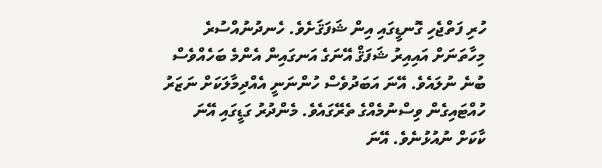ހުރި ފަތްޖެހި ގޮނޑީގައި އިން ޝަފަޤަށެވެ. ހެނދުނުއްސުރެ މިހާތަނަށް އައިއިރު ޝަފަޤް އޭނަގެ އަނގައިން އެންމެ ބަހެއްވެސް ބުނެ ނުލައެވެ. އޭނަ އަބަދުވެސް ހުންނަނީ އެއްދިމާލަކަށް ނަޒަރު ހުއްޓައިގެން ވިސްނުމެއްގެ ތެރޭގައެވެ. މެންދުރު ގަޑީގައި އޭނަ ކާކަށް ނުއުޅުނެވެ. އޭނަ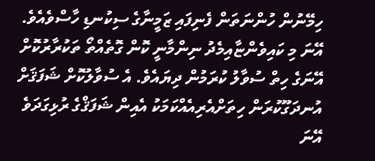ހިމޭނުން ހުންނަތަން ފެނިފައި ޒަމީނާގެ ސިކުނޑި ހާސްވެއެވެ. އޭނަ މި ކައިވެންޏާއިމެދު ނިންމާނީ ކޮން ގޮތެއްތޯ ތަކުރާރުކޮށް އޭނަގެ ހިތް ސުވާލު ކުރަމުން ދިޔައެވެ. އެ ސުވާލުކޮށް ޝަފަޤަށް އުނދަގޫކުރަން ހިތަށްއެރިއެއްކަމަކު އެއިން ޝަފަޤްގެ ރުޅިގަދަވެ އޭނަ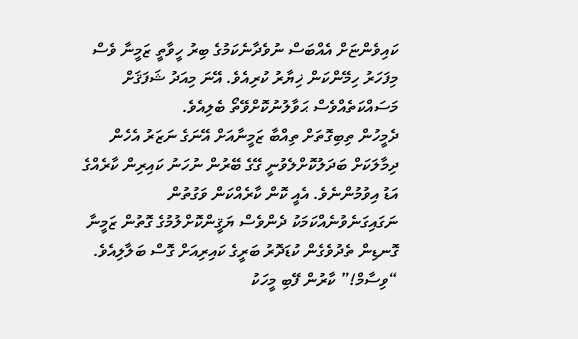ކައިވެންޏަށް އެއްބަސް ނުވެދާނެކަމުގެ ބިރު ހީވާތީ ޒަމީނާ ވެސް މިފަހަރު ހިމޭންކަން ޚިޔާރު ކުރިއެވެ. އޭނަ މިއަދު ޝަފަޤަށް މަސައްކަތެއްވެސް ޙަވާލުނުކޮށްވޭތޯ ބެލިއެވެ.
ދެމީހުން ތިބިގޮތަށް ތިއްބާ ޒަމީނާއަށް އޭނަގެ ނަޒަރު އެހެން ދިމާލަކަށް ބަދަލުކޮށްލެވުނީ ގޭގެ ބޭރުން ނުހަނު ކައިރިން ކާރެއްގެ އަޑު އިވުމުންނެވެ. އެއީ ކޮން ކާރެއްކަން ވަގުތުން ނަގައިގަނެވުނެއްކަމަކު ދެންވެސް ޔަޤީންކޮށްލުމުގެ ގޮތުން ޒަމީނާ ގޮނޑިން ތެދުވެގެން ކުޑަދޮރު ބަރީގެ ކައިރިއަށް ގޮސް ބަލާލިއެވެ.
“ވިސާމް!” ކާރުން ފޭބި މީހަކު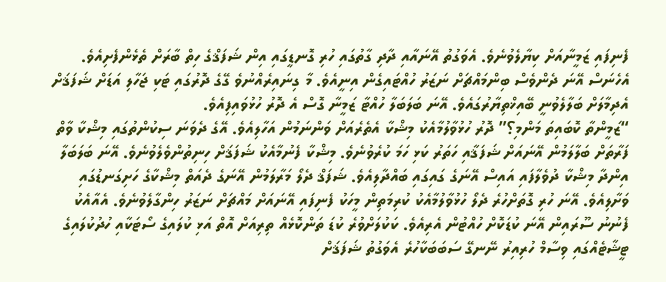ފެނިފައި ޒަމީނާއަށް ކިޔާލެވުނެވެ. އެވަގުތު އޭނައާއި ދާދި ގާތުގައި ހުރި ގޮނޑީގައި އިން ޝަފަޤްގެ ހިތް ބާރަށް ތެޅެންފެށިއެވެ. އެހެނަސް އޭނަ ދެންވެސް ބިންމައްޗަށް ނަޒަރު ހުއްޓައިގެން އިނީއެވެ. މާ ގިނައިރެއްނުވެ ގޭގެ ދޮރުގައި ޓަކި ޖަހާލި އަޑަށް ޝަފަޤަށް އެދިމާލަށް ބަލާލެވުނީ ބޭއިޚްތިޔާރުގައެވެ. އޭނަ ބަލަބަލާ ހުއްޓާ ޒަމީނާ ގޮސް އެ ދޮރު ހުޅުވައިފިއެވެ.
“ޒަމީންތާ ކޮބައިތަ މަންމި؟” ދޮރު ހުޅުވާލުމާއެކު މިޝްކާ އެތެރެއަށް ވަންނަމުން އަހާލިއެވެ. އޭގެ ދެވަނަ ސިކުންތުގައި މިޝްކާ ވާތް ފަރާތަށް ބަލާލަމުން އޭނައަށް ޝަފަޤާއި ހަތަރު ކަޅި ހަމަ ކުރެވުނެވެ. މިޝްކާ ފެނުމާއެކު ޝަފަޤަށް ހިނިތުންވެލެވުނެވެ. އޭނަ ބަލަބަލާ އިންދާ މިޝްކާ ދުވެލާފައި އައިސް އޭނަގެ ގައިގައި ބައްދާލިއެވެ. ޝަފަޤް ދެލޯ މަރާލަމުން އޭނަގެ ދެއަތް މިޝްކާގެ ހަށިގަނޑުގައި ވަށާލިއެވެ. އޭނަ ހުރި ގޮތަށްހުރެ ދެލޯ ހުޅުވާލުމާއެކު ކުރިމަތިން މީހަކު ފެނިފައި އޭނައަށް މައްޗަށް ނަޒަރު ހިންގާލެވުނެވެ. އެއާއެކު ފެނުނު ސޫރައިން އޭނަ ކުޑަކޮށް ހުއްޓުން އެރިއެވެ. ކަކުލަށްވުރެ ކުޑަ ތަންކޮޅެއް ތިރިއަށް އޮތް އަޅި ކުލައިގެ ސޯޓަކާއި ހުދުކުލައިގެ ޓީޝާޓެއްގައި ވިސާމް ހުރިއިރު ނޭނގޭ ސަބަބަކާހުރެ އެވަގުތު ޝަފަޤަށް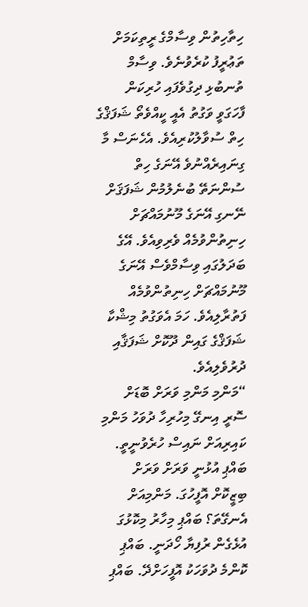ހިތާހިތުން ވިސާމްގެ ރީތިކަމަށް ތަޢުރީފު ކުރެވުނެވެ. ވިސާމް ތުނބުޅި ދިގުވެފައި ހުރިކަން ފާހަގަވީ ވަގުތު އެއީ ކީއްވެތޯ ޝަފަޤްގެ ހިތް ސުވާލުކުރިއެވެ. އެހެނަސް މާ ގިނައިރެއްނުވެ އޭނަގެ ހިތް ސުންނަތޭ ބުނެލުމުން ޝަފަޤަށް ނޭނގި އޭނަގެ މޫނުމައްޗަށް ހިނިތުންވުމެއް ވެރިވިއެވެ. އޭގެ ބަދަލުގައި ވިސާމްވެސް އޭނަގެ މޫނުމައްޗަށް ހިނިތުންވުމެއް ފަތުރާލިއެވެ. ހަމަ އެވަގުތު މިޝްކާ ޝަފަޤްގެ ގައިން ދޫކޮށް ޝަފަޤާއި ދުރުވެލިއެވެ.
“މަންމި މަންމި ވަރަށް ބޮޑަށް ސޮރީ އިނގޭ މިހުރިހާ ދުވަހު މަންމި ކައިރިއަށް ނައިސް ހުރެވުނީތީ. ބައްޕި އުޅުނީ ވަރަށް ވަރަށް ބިޒީކޮށް އޮފީހުގަ. މަންމިއަށް އެނގޭތަ؟ ބައްޕި މިހާރު މިކޮޅުގަ އުޅެގެން ރުފިޔާ ހޯދަނީ. ބައްޕި ކޮންމެ ދުވަހަކު އޮފީހަށްދޭ. ބައްޕި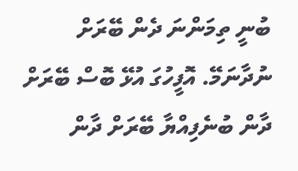ބުނީ ތިމަންނަ ދެން ބޭރަށް ނުދާނަމޭ. އޮފީހުގަ އުޅޭ ބޮސް ބޭރަށް ދާން ބުނެފިއްޔާ ބޭރަށް ދާން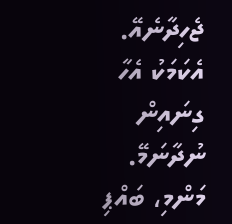ޖެހިދާނެއޭ. އެކަމަކު އެހާ ގިނައިން ނުދާނަމޭ. މަންމި، ބައްޕި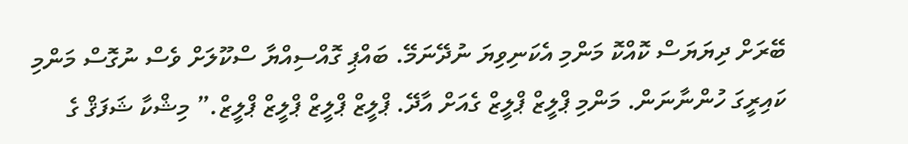ބޭރަށް ދިޔަޔަސް ކޮއްކޮ މަންމި އެކަނިވިޔަ ނުދޭނަމޭ. ބައްޕި ގޮއްސިއްޔާ ސްކޫލަށް ވެސް ނުގޮސް މަންމި ކައިރީގަ ހުންނާނަން. މަންމި ޕްލީޒް ޕްލީޒް ގެއަށް އާދޭ. ޕްލީޒް ޕްލީޒް ޕްލީޒް ޕްލީޒް.” މިޝްކާ ޝަފަޤް ގެ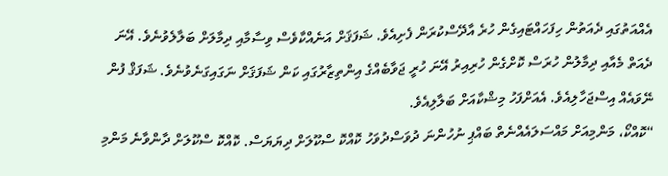އެއްއަތުގައި ދެއަތުން ހިފަހައްޓައިގެން ހުރެ އާދޭސްކުރަން ފެށިއެވެ. ޝަފަޤަށް އަނެއްކާވެސް ވިސާމާއި ދިމާލަށް ބަލާލެވުނެވެ. އޭނަ ދެއަތް މެއާއި ދިމާލުން ހުރަސް ކޮށްގެން ހުރިއިރު އޭނަ ހުރީ ޖަވާބެއްގެ އިންތިޒާރުގައި ކަން ޝަފަޤަށް ނަގައިގަނެވުނެވެ. ޝަފަޤް ފުން ނޭވައެއް އިސްޖަހާލިއެވެ. އެއަށްފަހު މިޝްކާއަށް ބަލާލިއެވެ.
“ކޮއްކޯ، މަންމިއަށް މައްސަލައެއްނެތް ބައްޕި ނުހުންނަ ދުވަސްދުވަހު ކޮއްކޮ ސްކޫލަށް ދިޔަޔަސް. ކޮއްކޮ ސްކޫލަށް ދާންވާނެ މަންމި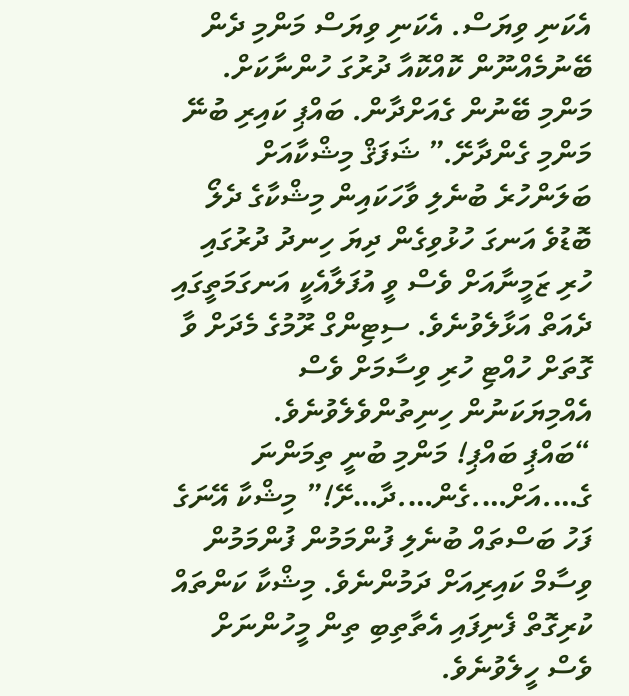އެކަނި ވިޔަސް. އެކަނި ވިޔަސް މަންމި ދެން ބޭނުމެއްނޫން ކޮއްކޮއާ ދުރުގަ ހުންނާކަށް. މަންމި ބޭނުން ގެއަށްދާން. ބައްޕި ކައިރި ބުނޭ މަންމި ގެންދާށޭ.” ޝަފަޤް މިޝްކާއަށް ބަލަންހުރެ ބުނެލި ވާހަކައިން މިޝްކާގެ ދެލޯ ބޮޑުވެ އަނގަ ހުޅުވިގެން ދިޔަ ހިނދު ދުރުގައި ހުރި ޒަމީނާއަށް ވެސް ވީ އުފަލާއެކީ އަނގަމަތީގައި ދެއަތް އަޅާލެވުނެވެ. ސިޓިންގް ރޫމުގެ މެދަށް ވާ ގޮތަށް ހުއްޓި ހުރި ވިސާމަށް ވެސް އެއްމިޔަކަނުން ހިނިތުންވެލެވުނެވެ.
“ބައްޕި ބައްޕި! މަންމި ބުނީ ތިމަންނަ ގެ….އަށް….ގެން….ދާ…ށޭ!” މިޝްކާ އޭނަގެ ފަހު ބަސްތައް ބުނެލި ފުންމަމުން ފުންމަމުން ވިސާމް ކައިރިއަށް ދަމުންނެވެ. މިޝްކާ ކަންތައް ކުރިގޮތް ފެނިފައި އެތާތިބި ތިން މީހުންނަށް ވެސް ހީލެވުނެވެ.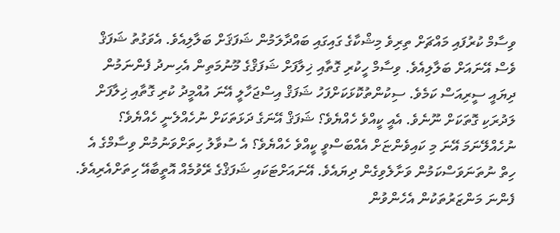ވިސާމް ކުރުފައި މައްޗަށް ތިރިވެ މިޝްކާގެ ގައިގައި ބައްދާލަމުން ޝަފަޤަށް ބަލާލިއެވެ. އެވަގުތު ޝަފަޤް ވެސް އޭނައަށް ބަލާލިއެވެ. ވިސާމް ހީކުރި ގޮތާއި ޚިލާފަށް ޝަފަޤްގެ މޫނުމަތިން އެހިނދު ފެންނަމުން ދިޔައީ ސީރިއަސް ކަމެވެ. ސިކުންތުކޮޅަކަށްފަހު ޝަފަޤް އިސްޖަހާލީ އޭނަ އުއްމީދު ކުރި ގޮތާއި ޚިލާފަށް ލަދުރަކި ގޮތަކަށް ނޫނެވެ. އެއީ ކީއްވެ ހެއްޔެވެ؟ ޝަފަޤް އޭނަގެ ދަޅަތަކަށް ނުހެއްލެނީ ހެއްޔެވެ؟ ނުހެއްލޭނަމަ އޭނަ މި ކައިވެންޏަށް އެއްބަސްވީ ކީއްވެ ހެއްޔެވެ؟ އެ ސުވާލު ހިތަށްވަނުމުން ވިސާމްގެ އެ ހިތް ނުތަނަވަސްކަމުން ވަށާލެވިގެން ދިޔައެވެ. އޭނައަށްޓަކައި ޝަފަޤްގެ ރޭވުމެއް އޮތީބާއޭ ހިތަށްއެރިއެވެ. ފެންނަ މަންޒަރުތަކުން އެހެންވުން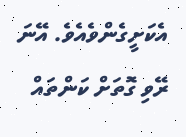އެކަށީގެންވެއެވެ. އޭނަ ރޭވި ގޮތަށް ކަންތައް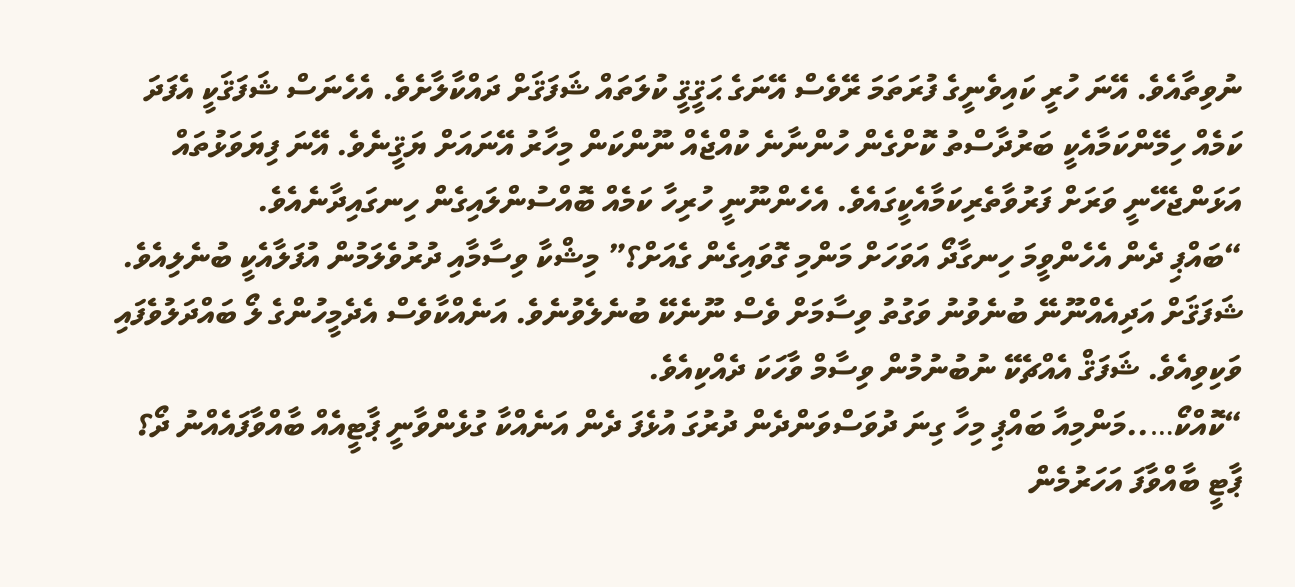ނުވިތާއެވެ. އޭނަ ހުރީ ކައިވެނީގެ ފުރަތަމަ ރޭވެސް އޭނަގެ ޙަޤީޤީ ކުލަތައް ޝަފަޤަށް ދައްކާލާށެވެ. އެހެނަސް ޝަފަޤަކީ އެފަދަ ކަމެއް ހިމޭންކަމާއެކީ ބަރުދާސްތު ކޮށްގެން ހުންނާނެ ކުއްޖެއް ނޫންކަން މިހާރު އޭނައަށް ޔަޤީނެވެ. އޭނަ ފިޔަވަޅުތައް އަޅަންޖެހޭނީ ވަރަށް ފަރުވާތެރިކަމާއެކީގައެވެ. އެހެންނޫނީ ހުރިހާ ކަމެއް ބޮއްސުންލައިގެން ހިނގައިދާނެއެވެ.
“ބައްޕި ދެން އެހެންވީމަ ހިނގާދޯ އަވަހަށް މަންމި ގޮވައިގެން ގެއަށް؟” މިޝްކާ ވިސާމާއި ދުރުވެލަމުން އުފަލާއެކީ ބުނެލިއެވެ. ޝަފަޤަށް އަދިއެއްނޫނޭ ބުނެވުނު ވަގުތު ވިސާމަށް ވެސް ނޫނެކޭ ބުނެލެވުނެވެ. އަނެއްކާވެސް އެދެމީހުންގެ ލޯ ބައްދަލުވެފައި ވަކިވިއެވެ. ޝަފަޤް އެއްޗެކޭ ނުބުނުމުން ވިސާމް ވާހަކަ ދެއްކިއެވެ.
“ކޮއްކޯ…..މަންމިއާ ބައްޕި މިހާ ގިނަ ދުވަސްވަންދެން ދުރުގަ އުޅެފަ ދެން އަނެއްކާ ގުޅެންވާނީ ޕާޓީއެއް ބާއްވާފައެއްނު ދޯ؟ ޕާޓީ ބާއްވާފަ އަހަރުމެން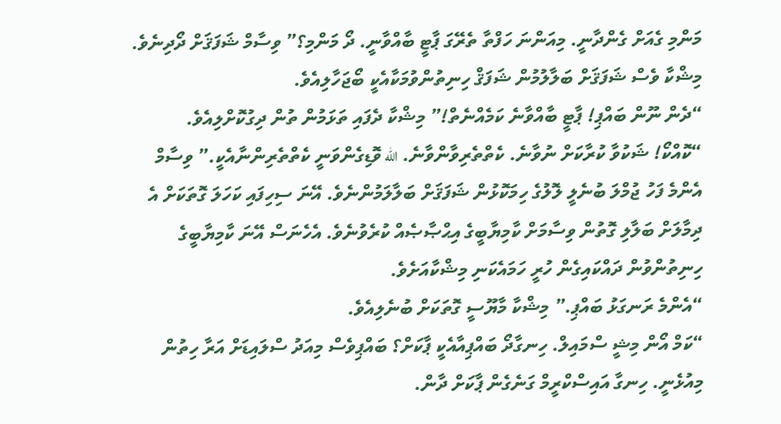މަންމި ގެއަށް ގެންދާނީ. މިއަންނަ ހަފްތާ ތެރޭގަ ޕާޓީ ބާއްވާނީ. ދޯ މަންމި؟” ވިސާމް ޝަފަޤަށް ދޯދިނެވެ. މިޝްކާ ވެސް ޝަފަޤަށް ބަލާލުމުން ޝަފަޤް ހިނިތުންވުމަކާއެކީ ބޯޖަހާލިއެވެ.
“ދެން ނޫން ބައްޕި! ޕާޓީ ބާއްވާނެ ކަމެއްނެތް!” މިޝްކާ ދެފައި ތަޅަމުން ތުން ދިގުކޮށްލިއެވެ.
“ކޮއްކޯ! ޝަކުވާ ކުރާކަށް ނުވާނެ. ކެތްތެރިވާންވާނެ. الله ވޮޑިގެންވަނީ ކެތްތެރިންނާއެކީ.” ވިސާމް އެންމެ ފަހު ޖުމްލަ ބުނެލީ ލޮލުގެ ހިމަކޮޅުން ޝަފަޤަށް ބަލާލަމުންނެވެ. އޭނަ ސިހިފައި ކަހަލަ ގޮތަކަށް އެ ދިމާލަށް ބަލާލި ގޮތުން ވިސާމަށް ކާމިޔާބީގެ އިޙްޞާޞެއް ކުރެވުނެވެ. އެހެނަސް އޭނަ ކާމިޔާބީގެ ހިނިތުންވުން ދައްކައިގެން ހުރީ ހަމައެކަނި މިޝްކާއަށެވެ.
“އެންމެ ރަނގަޅު ބައްޕި.” މިޝްކާ މާޔޫސީ ގޮތަކަށް ބުނެލިއެވެ.
“ކަމް އޯން މިޝީ ސްމައިލް. ހިނގާދޯ ބައްޕިއާއެކީ ޕާކަށް؟ ބައްޕިވެސް މިއަދު ސްލައިޑަށް އަރާ ހިތުން މިއުޅެނީ. ހިނގާ އައިސްކްރީމް ގަނެގެން ޕާކަށް ދާން.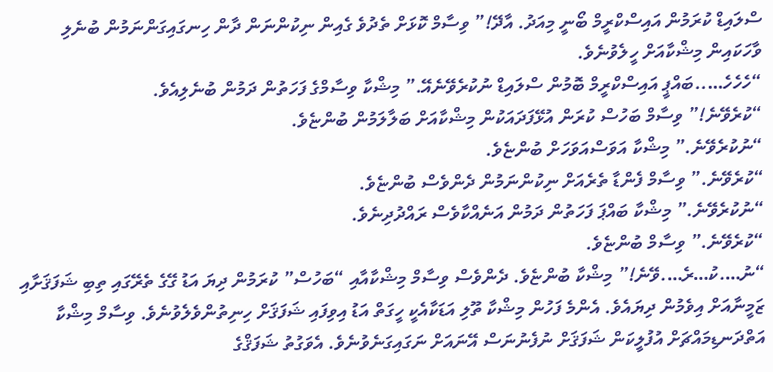ސްލައިޑް ކުރަމުން އައިސްކްރީމް ބޯނީ މިއަދު. އާދޭ!” ވިސާމް ކޮޅަށް ތެދުވެ ގެއިން ނިކުންނަން ދާން ހިނގައިގަންނަމުން ބުނެލި ވާހަކައިން މިޝްކާއަށް ހީލެވުނެވެ.
“ހެހެހެ…..ބައްޕީ އައިސްކްރީމް ބޮމުން ސްލައިޑް ނުކުރެވޭނެއޭ.” މިޝްކާ ވިސާމްގެ ފަހަތުން ދަމުން ބުނެލިއެވެ.
“ކުރެވޭނެ!” ވިސާމް ބަހުސް ކުރަން އުޅޭފަދައަކުން މިޝްކާއަށް ބަލާލަމުން ބުންޏެވެ.
“ނުކުރެވޭނެ.” މިޝްކާ އަވަސްއަވަހަށް ބުންޏެވެ.
“ކުރެވޭނެ.” ވިސާމް ފެންޑާ ތެރެއަށް ނިކުންނަމުން ދެންވެސް ބުންޏެވެ.
“ނުކުރެވޭނެ.” މިޝްކާ ބައްޕަ ފަހަތުން ދަމުން އަނެއްކާވެސް ރައްދުދިނެވެ.
“ކުރެވޭނެ.” ވިސާމް ބުންޏެވެ.
“ނު….ކު…ރެ….ވޭނެ!” މިޝްކާ ބުންޏެވެ. ދެންވެސް ވިސާމް މިޝްކާއާއި “ބަހުސް” ކުރަމުން ދިޔަ އަޑު ގޭގެ ތެރޭގައި ތިބި ޝަފަޤަށާއި ޒަމީނާއަށް އިވެމުން ދިޔައެވެ. އެންމެ ފަހުން މިޝްކާ ތޫލި އަޑަކާއެކީ ހީގަތް އަޑު އިވިފައި ޝަފަޤަށް ހިނިތުންވެލެވުނެވެ. ވިސާމް މިޝްކާ އަތްދަނޑިމައްޗަށް އުފުލީކަން ޝަފަޤަށް ނުފެނުނަސް އޭނައަށް ނަގައިގަނެވުނެވެ. އެވަގުތު ޝަފަޤްގެ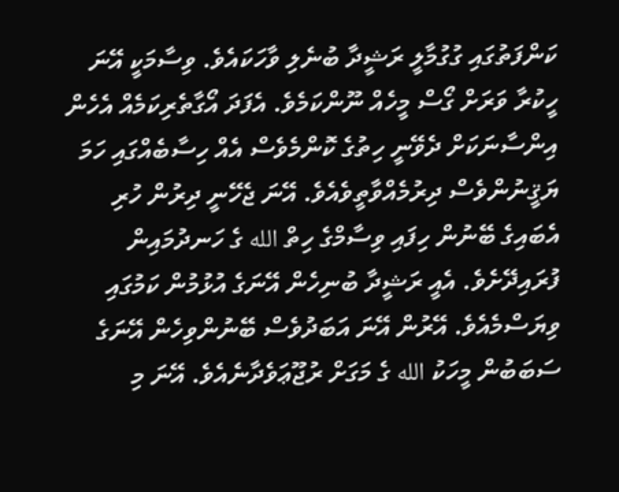ކަންފަތުގައި ގުގުމާލީ ރަޝީދާ ބުނެލި ވާހަކައެވެ. ވިސާމަކީ އޭނަ ހީކުރާ ވަރަށް ގޯސް މީހެއް ނޫންކަމެވެ. އެފަދަ އޯގާތެރިކަމެއް އެހެން އިންސާނަކަށް ދެވޭނީ ހިތުގެ ކޮންމެވެސް އެއް ހިސާބެއްގައި ހަމަ ޔަޤީނުންވެސް ދިރުމެއްވާތީވެއެވެ. އޭނަ ޖެހޭނީ ދިރުން ހުރި އެބައިގެ ބޭނުން ހިފައި ވިސާމްގެ ހިތް الله ގެ ހަނދުމައިން ފުރައިދޭށެވެ. އެއީ ރަޝީދާ ބުނިހެން އޭނަގެ އުޅުމުން ކަމުގައި ވިޔަސްމެއެވެ. އޭރުން އޭނަ އަބަދުވެސް ބޭނުންވިހެން އޭނަގެ ސަބަބުން މީހަކު الله ގެ މަގަށް ރުޖޫޢަވެދާނެއެވެ. އޭނަ މި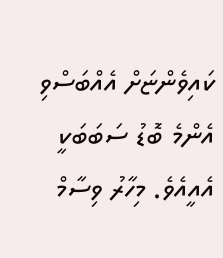ކައިވެންޏަށް އެއްބަސްވި އެންމެ ބޮޑު ސަބަބަކީ އެއީއެވެ. މިހާރު ވިސާމް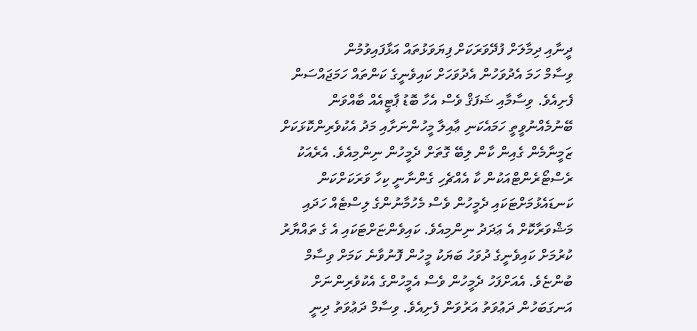ދީނާއި ދިމާލަށް ފުދޭވަރަކަށް ފިޔަވަޅުތައް އަޅާފައިވުމުން
ވިސާމް ހަމަ އެދުވަހުން އެދުވަހަށް ކައިވެނީގެ ކަންތައް ހަމަޖައްސަން ފެށިއެވެ. ވިސާމާއި ޝަފަޤް ވެސް އެހާ ބޮޑު ޕާޓީއެއް ބާއްވަން ބޭނުމެއްނުވީތީ ހަމައެކަނި ޢާއިލާ މީހުންނަށާއި މަދު އެކުވެރިންކޮޅަކަށް ޒަމީނާމެން ގެއިން ކާން ލިބޭ ގޮތަށް ދެމީހުން ނިންމިއެވެ. އެރެއަކު ރެސްޓޯރެންޓްއަކުން ކާ އެއްޗެހި ގެންނާނީ ކިހާ ވަރަކަށްކަން ކަނޑައެޅުމަށްޓަކައި ދެމީހުން ވެސް މެހުމާނުންގެ ލިސްޓެއް ހަދައި މަޝްވަރާކޮށް އެ ޢަދަދު ނިންމިއެވެ. ކައިވެންޏަށްޓަކައި އެ ގެ ތައްޔާރު ކުރުމަށް ކައިވެނީގެ ދުވަހު ބަޔަކު މީހުން ފޮނުވާނެ ކަމަށް ވިސާމް ބުންޏެވެ. އެއަށްފަހު ދެމީހުން ވެސް އެމީހުންގެ އެކުވެރިންނަށް އަނގަބަހުން ދަޢުވަތު އަރުވަން ފެށިއެވެ. ވިސާމް ދަޢުވަތު ދިނީ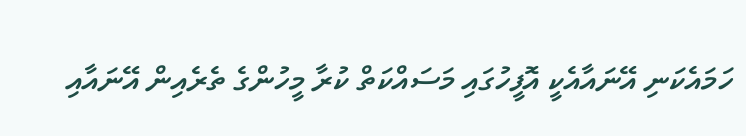ހަމައެކަނި އޭނައާއެކީ އޮފީހުގައި މަސައްކަތް ކުރާ މީހުންގެ ތެރެއިން އޭނައާއި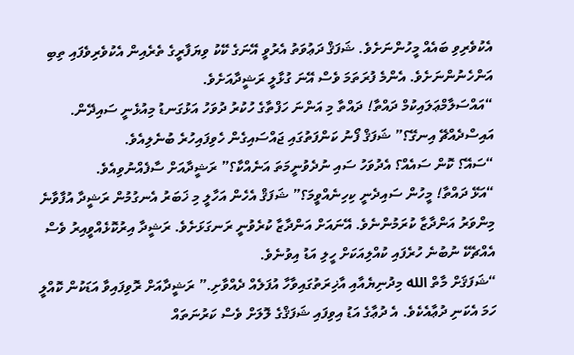އެކުވެރިވި ބައެއް މީހުންނަށެވެ. ޝަފަޤް ދަޢުވަތު އެރުވީ އޭނަގެ ކޭކު ވިޔަފާރީގެ ތެރެއިން އެކުވެރިވެފައި ތިބި އަންހެނުންނަށެވެ. އެންމެ ފުރަތަމަ ވެސް އޭނަ ގުޅާލީ ރަޝީދާއަށެވެ.
“އައްސަލާމްޢަލައިކުމް ދައްތާ! ދައްތާ މި އަންނަ ހަފްތާގެ ހުކުރު ދުވަހު އަޅުގަނޑު މިއުޅެނީ ސައިދޭން. އައިސްދެއްޗޭ އިނގޭ؟” ޝަފަޤް ފޯނު ކަންފަތުގައި ޖައްސައިގެން ހެވިފައިހުރެ ބުނެލިއެވެ.
“ސައޭ؟ ކޮން ސައެއް؟ އެދުވަހު ސައި ނުދެވުނީމަތަ އަނެއްކާ؟” ރަޝީދާއަށް ސާފެއްނުވިއެވެ.
“އަޅޭ ދައްތާ! މީހުން ސައިދެނީ ކިހިނެއްވީމަ؟” ޝަފަޤް އެހެން އަހާލީ މި ޚަބަރު އެނގުމުން ރަޝީދާ އުފާވާނެ މިންވަރު އަންދާޒާ ކުރަމުންނެވެ. އޭނައަށް އަންދާޒާ ކުރެވުނީ ރަނގަޅަށެވެ. ރަޝީދާ އިރުކޮޅެއްވީއިރު ވެސް އެއްޗެކޭ ނުބުނެ ހުރެފައި ކުއްލިއަކަށް ހީލި އަޑު އިވުނެވެ.
“ޝަފަޤަށް މާތް الله މިދުނިޔެއާއި އާޚިރަތުގައިވާހާ އުފަލެއް ދެއްވާށި.” ރަޝީދާއަށް ރޮވިފައިވާ އަޑަކުން ކޮއްލީ ހަމަ އެކަނި ދުޢާއެކެވެ. އެ ދުޢާގެ އަޑު އިވިފައި ޝަފަޤްގެ ލޮލަށް ވެސް ކަރުނަތައް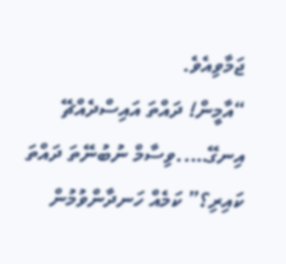ޖަމާވިއެވެ.
“އާމީން! ދައްތަ އައިސްދެއްޗޭ އިނގޭ…..ވިސާމް ނުބުނޭތަ ދައްތަ ކައިރި؟” ކަމެއް ހަނދާންވުމުން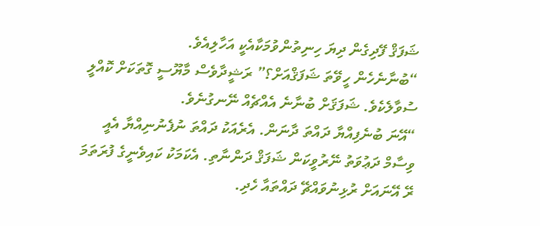ޝަފަޤް ފޭދިގެން ދިޔަ ހިނިތުންވުމަކާއެކީ އަހާލިއެވެ.
“ބުނާނެހެން ހީވޭތަ ޝަފަޤްއަށް؟” ރަޝީދާވެސް މާޔޫސީ ގޮތަކަށް ކޮއްލީ ސުވާލެކެވެ. ޝަފަޤަށް ބުނާނެ އެއްޗެއް ނޭނގުނެވެ.
“އޭނަ ބުނެފިއްޔާ ދައްތަ ދާނަން. އެރެއަކު ދައްތަ ނުފެނުނިއްޔާ އެއީ ވިސާމް ދަޢުވަތު ނޭރުވީކަން ޝަފަޤް ދަންނާތި. އެކަމަކު ކައިވެނީގެ ފުރަތަމަ ރޭ އޭނައަށް ރުޅިނުވައްޗޭ ދައްތައާ ހެދި.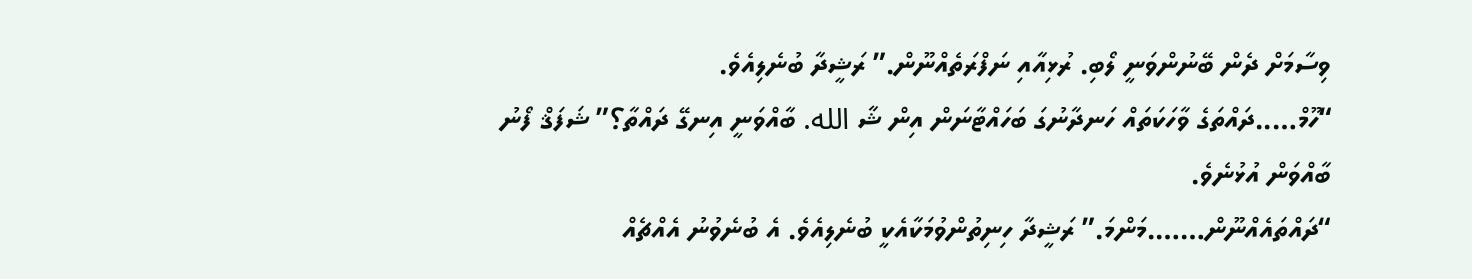ވިސާމަށް ދެން ބޭނުންވަނީ ލޯބި. ރުޅިއާއި ނަފްރަތެއްނޫން.” ރަޝީދާ ބުނެލިއެވެ.
“ހޫމް…..ދައްތަގެ ވާހަކަތައް ހަނދާނުގަ ބަހައްޓާނަން އިން ޝާ الله. ބާއްވަނީ އިނގޭ ދައްތާ؟” ޝަފަޤް ފޯނު ބާއްވަން އުޅުނެވެ.
“ދައްތައެއްނޫން…….މަންމަ.” ރަޝީދާ ހިނިތުންވުމަކާއެކީ ބުނެލިއެވެ. އެ ބުނެވުނު އެއްޗެއް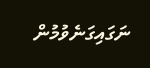ނަގައިގަނެވުމުން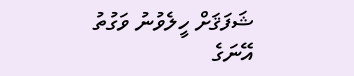ޝަފަޤަށް ހީލެވުނު ވަގުތު އޭނަގެ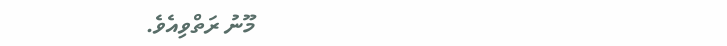މޫނު ރަތްވިއެވެ.